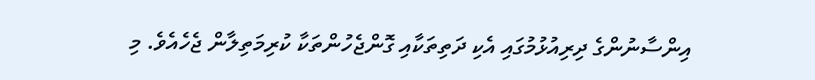އިންސާނުންގެ ދިރިއުޅުމުގައި އެކި ދަތިތަކާއި ގޮންޖެހުންތަކާ ކުރިމަތިލާން ޖެހެއެވެ. މި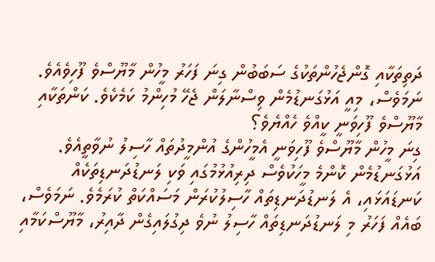ދަތިތަކާއި ގޮންޖެހުންތަކުގެ ސަބަބުން ގިނަ ފަހަރު މީހުން މާޔޫސްވެ ފޫހިވެއެވެ. ނަމަވެސް، މިއީ އަޅުގަނޑުމެން ވިސްނާލަން ޖެހޭ މުހިންމު ކަމެކެވެ. ކަންތަކާއި މާޔޫސްވެ ފޫހިވަނީ ކީއްވެ ހެއްޔެވެ؟
ގިނަ މީހުން މާޔޫސްވެ ފޫހިވަނީ އެމީހުންގެ އުންމީދުތައް ހާސިލު ނުވާތީއެވެ. އަޅުގަނޑުމެން ކޮންމެ މީހަކުވެސް ދިރިއުޅުމުގައި ވަކި ލަނޑުދަނޑިތަކެއް ކަނޑައަޅައި، އެ ލަނޑުދަނޑިތައް ހާސިލުކުރަން މަސައްކަތް ކުރަމެވެ. ނަމަވެސް، ބައެއް ފަހަރު މި ލަނޑުދަނޑިތައް ހާސިލު ނުވެ ދިގުލައިގެން ދާއިރު، މާޔޫސްކަމާއި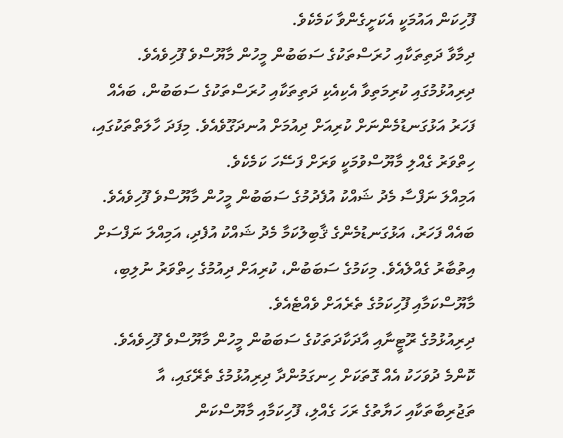ފޫހިކަން އައުމަކީ އެކަށީގެންވާ ކަމެކެވެ.
ދިމާވާ ދަތިތަކާއި ހުރަސްތަކުގެ ސަބަބުން މީހުން މާޔޫސްވެ ފޫހިވެއެވެ. ދިރިއުޅުމުގައި ކުރިމަތިވާ އެކިއެކި ދަތިތަކާއި ހުރަސްތަކުގެ ސަބަބުން، ބައެއް ފަހަރު އަޅުގަނޑުމެންނަށް ކުރިއަށް ދިއުމަށް އުނދަގޫވެއެވެ. މިފަދަ ހާލަތްތަކުގައި، ހިތްވަރު ގެއްލި މާޔޫސްވުމަކީ ވަރަށް ފަސޭހަ ކަމެކެވެ.
އަމިއްލަ ނަފްސާ މެދު ޝައްކު އުފެދުމުގެ ސަބަބުން މީހުން މާޔޫސްވެ ފޫހިވެއެވެ. ބައެއް ފަހަރު، އަޅުގަނޑުމެންގެ ޤާބިލުކަމާ މެދު ޝައްކު އުފެދި، އަމިއްލަ ނަފްސަށް އިތުބާރު ގެއްލެއެވެ. މިކަމުގެ ސަބަބުން، ކުރިއަށް ދިއުމުގެ ހިތްވަރު ނުލިބި، މާޔޫސްކަމާއި ފޫހިކަމުގެ ތެރެއަށް ވެއްޓެއެވެ.
ދިރިއުޅުމުގެ ރޫޓީނާއި އާދަކާދަތަކުގެ ސަބަބުން މީހުން މާޔޫސްވެ ފޫހިވެއެވެ. ކޮންމެ ދުވަހަކު އެއް ގޮތަކަށް ހިނގަމުންދާ ދިރިއުޅުމުގެ ތެރޭގައި، އާ ތަޖުރިބާތަކާއި ހަޔާތުގެ ރަހަ ގެއްލި، ފޫހިކަމާއި މާޔޫސްކަން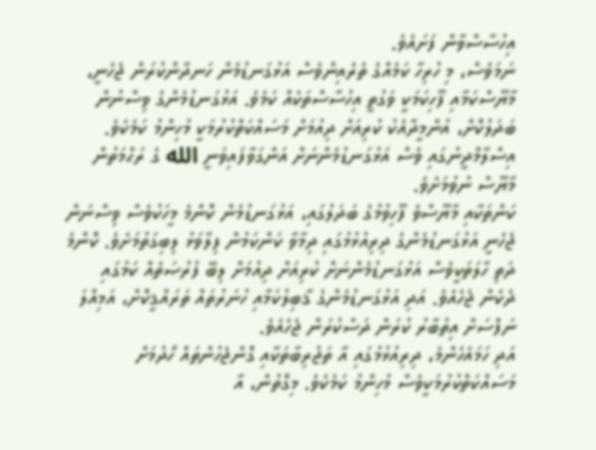އިހުސާސްވާން ފަށައެވެ.
ނަމަވެސް، މި ހުރިހާ ކަމެއްގެ ތެރެއިންވެސް އަޅުގަނޑުމެން ހަނދާންކުރަން ޖެހެނީ، މާޔޫސްކަމާއި ފޫހިކަމަކީ ވަގުތީ އިހުސާސްތަކެއް ކަމެވެ. އަޅުގަނޑުމެންގެ ވިސްނުން ބަދަލުކޮށް، އުންމީދާއެކު ކުރިއަށް ދިއުމަށް މަސައްކަތްކުރުމަކީ މުހިންމު ކަމެކެވެ. އިސްލާމްދީނުގައި ވެސް އަޅުގަނޑުމެންނަށް އަންގަވާފައިވަނީ الله ގެ ރަޙްމަތުން މާޔޫސް ނުވުމަށެވެ.
ކަންތަކާއި މާޔޫސްވެ ފޫހިވުމުގެ ބަދަލުގައި، އަޅުގަނޑުމެން ކޮންމެ މީހަކުވެސް ވިސްނަން ޖެހެނީ އަޅުގަނޑުމެންގެ ދިރިއުޅުމުގައި ދިމާވާ ކަންކަމުން ފިލާވަޅު ލިބިގަތުމަށެވެ. ކޮންމެ ދަތި ހާލަތަކީވެސް އަޅުގަނޑުމެންނަށް ކުރިއަށް ދިއުމަށް ލިބޭ ފުރުޞަތެއް ކަމުގައި ދެކެން ޖެހެއެވެ. އަދި އަޅުގަނޑުމެންގެ ޤާބިލުކަމާއި ހުނަރުތައް ތަރައްޤީކޮށް، އަމިއްލަ ނަފްސަށް އިތުބާރު ކުރަން ދަސްކުރަން ޖެހެއެވެ.
އަދި ހަމައެހެންމެ، ދިރިއުޅުމުގައި އާ ތަޖުރިބާތަކާއި ގޮންޖެހުންތައް ހޯދުމަށް މަސައްކަތްކުރުމަކީވެސް މުހިންމު ކަމެކެވެ. މިގޮތުން، އާ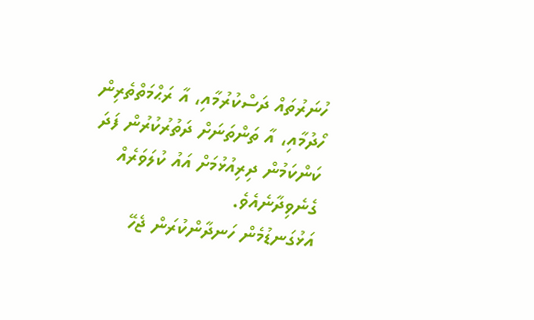ހުނަރުތައް ދަސްކުރުމާއި، އާ ރަޙްމަތްތެރިން ހޯދުމާއި، އާ ތަންތަނަށް ދަތުރުކުރުން ފަދަ ކަންކަމުން ދިރިއުޅުމަށް އައު ކުލަވަރެއް ގެނެވިދާނެއެވެ.
އަޅުގަނޑުމެން ހަނދާންކުރަން ޖެހޭ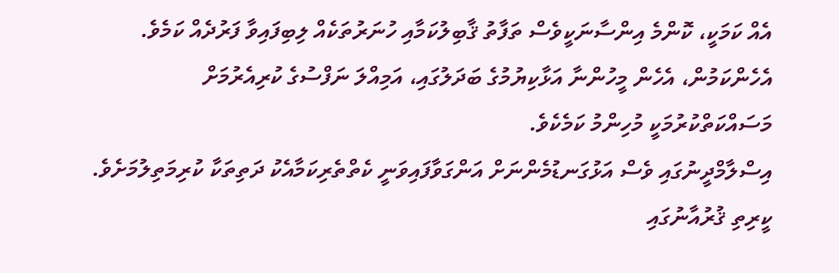އެއް ކަމަކީ، ކޮންމެ އިންސާނަކީވެސް ތަފާތު ޤާބިލުކަމާއި ހުނަރުތަކެއް ލިބިފައިވާ ފަރުދެއް ކަމެވެ. އެހެންކަމުން، އެހެން މީހުންނާ އަޅާކިޔުމުގެ ބަދަލުގައި، އަމިއްލަ ނަފްސުގެ ކުރިއެރުމަށް މަސައްކަތްކުރުމަކީ މުހިންމު ކަމެކެވެ.
އިސްލާމްދީނުގައި ވެސް އަޅުގަނޑުމެންނަށް އަންގަވާފައިވަނީ ކެތްތެރިކަމާއެކު ދަތިތަކާ ކުރިމަތިލުމަށެވެ. ކީރިތި ޤުރުއާނުގައި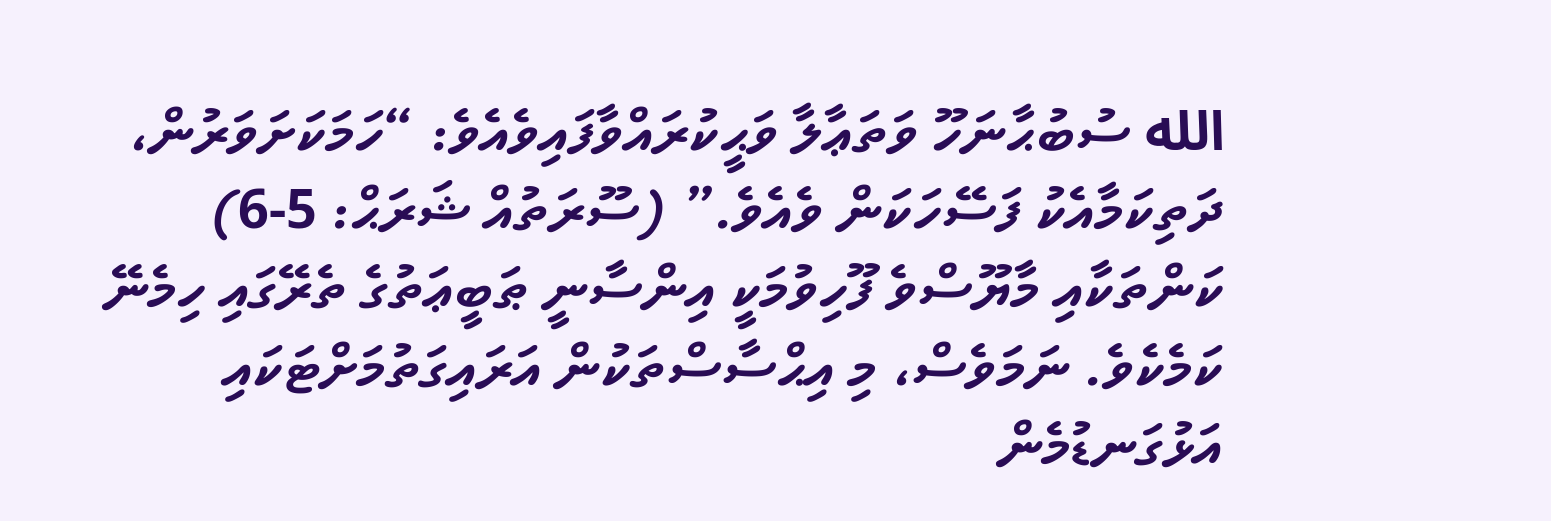الله ސުބުޙާނަހޫ ވަތަޢާލާ ވަޙީކުރައްވާފައިވެއެވެ: “ހަމަކަށަވަރުން، ދަތިކަމާއެކު ފަސޭހަކަން ވެއެވެ.” (ސޫރަތުއް ޝަރަޙް: 5-6)
ކަންތަކާއި މާޔޫސްވެ ފޫހިވުމަކީ އިންސާނީ ޠަބީޢަތުގެ ތެރޭގައި ހިމެނޭ ކަމެކެވެ. ނަމަވެސް، މި އިޙްސާސްތަކުން އަރައިގަތުމަށްޓަކައި އަޅުގަނޑުމެން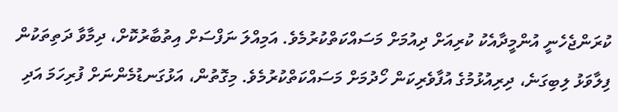ކުރަންޖެހެނީ އުންމީދާއެކު ކުރިއަށް ދިއުމަށް މަސައްކަތްކުރުމެވެ. އަމިއްލަ ނަފްސަށް އިތުބާރުކޮށް، ދިމާވާ ދަތިތަކުން ފިލާވަޅު ލިބިގަނެ، ދިރިއުޅުމުގެ އުފާވެރިކަން ހޯދުމަށް މަސައްކަތްކުރުމެވެ. މިގޮތުން، އަޅުގަނޑުމެންނަށް ފުރިހަމަ އަދި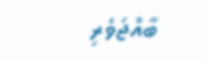ބާއްޖަވެރި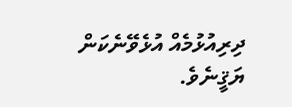ދިރިއުޅުމެއް އުޅެވޭނެކަން ޔަޤީނެވެ.